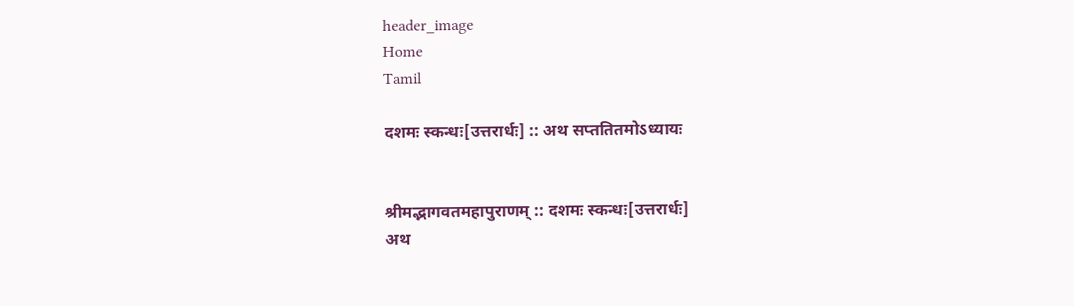header_image
Home
Tamil

दशमः स्कन्धः[उत्तरार्धः] :: अथ सप्ततितमोऽध्यायः


श्रीमद्भागवतमहापुराणम् :: दशमः स्कन्धः[उत्तरार्धः]
अथ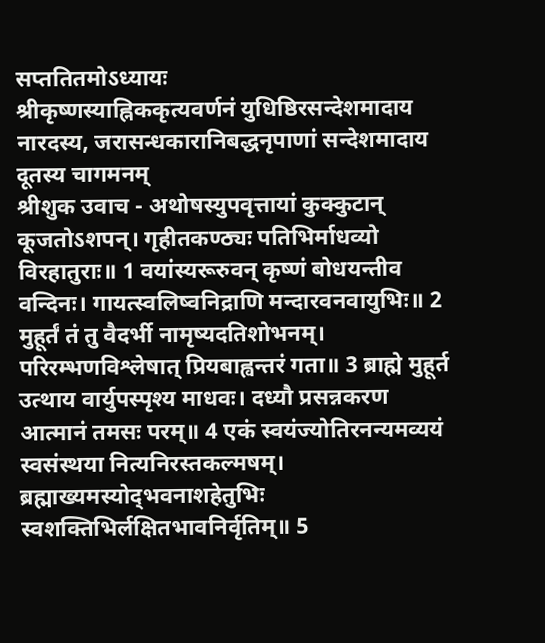सप्ततितमोऽध्यायः
श्रीकृष्णस्याह्निककृत्यवर्णनं युधिष्ठिरसन्देशमादाय नारदस्य, जरासन्धकारानिबद्धनृपाणां सन्देशमादाय दूतस्य चागमनम्
श्रीशुक उवाच - अथोषस्युपवृत्तायां कुक्कुटान् कूजतोऽशपन्। गृहीतकण्ठ्यः पतिभिर्माधव्यो विरहातुराः॥ 1 वयांस्यरूरुवन् कृष्णं बोधयन्तीव वन्दिनः। गायत्स्वलिष्वनिद्राणि मन्दारवनवायुभिः॥ 2 मुहूर्तं तं तु वैदर्भी नामृष्यदतिशोभनम्। परिरम्भणविश्लेषात् प्रियबाह्वन्तरं गता॥ 3 ब्राह्मे मुहूर्त उत्थाय वार्युपस्पृश्य माधवः। दध्यौ प्रसन्नकरण आत्मानं तमसः परम्॥ 4 एकं स्वयंज्योतिरनन्यमव्ययं स्वसंस्थया नित्यनिरस्तकल्मषम्। ब्रह्माख्यमस्योद्‌भवनाशहेतुभिः स्वशक्तिभिर्लक्षितभावनिर्वृतिम्॥ 5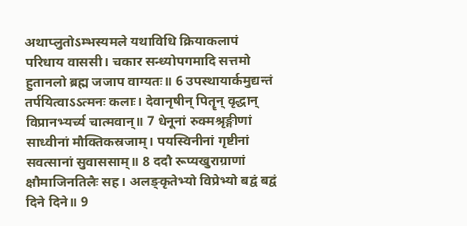अथाप्लुतोऽम्भस्यमले यथाविधि क्रियाकलापं परिधाय वाससी। चकार सन्ध्योपगमादि सत्तमो हुतानलो ब्रह्म जजाप वाग्यतः॥ 6 उपस्थायार्कमुद्यन्तं तर्पयित्वाऽऽत्मनः कलाः। देवानृषीन् पितॄन् वृद्धान् विप्रानभ्यर्च्य चात्मवान्॥ 7 धेनूनां रुक्मश्रृङ्गीणां साध्वीनां मौक्तिकस्रजाम्। पयस्विनीनां गृष्टीनां सवत्सानां सुवाससाम्॥ 8 ददौ रूप्यखुराग्राणां क्षौमाजिनतिलैः सह। अलङ्कृतेभ्यो विप्रेभ्यो बद्वं बद्वं दिने दिने॥ 9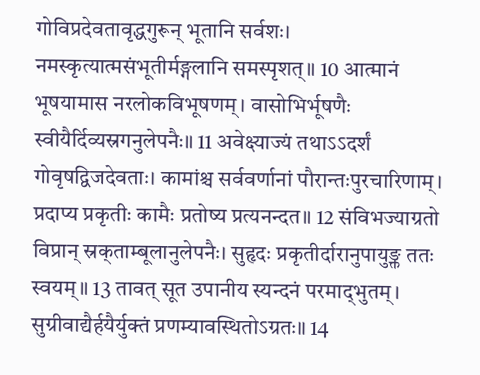गोविप्रदेवतावृद्धगुरून् भूतानि सर्वशः। नमस्कृत्यात्मसंभूतीर्मङ्गलानि समस्पृशत्॥ 10 आत्मानं भूषयामास नरलोकविभूषणम्। वासोभिर्भूषणैः स्वीयैर्दिव्यस्रगनुलेपनैः॥ 11 अवेक्ष्याज्यं तथाऽऽदर्शं गोवृषद्विजदेवताः। कामांश्च सर्ववर्णानां पौरान्तःपुरचारिणाम्। प्रदाप्य प्रकृतीः कामैः प्रतोष्य प्रत्यनन्दत॥ 12 संविभज्याग्रतो विप्रान् स्रक्‌ताम्बूलानुलेपनैः। सुहृदः प्रकृतीर्दारानुपायुङ्क्त ततः स्वयम्॥ 13 तावत् सूत उपानीय स्यन्दनं परमाद्‌भुतम्। सुग्रीवाद्यैर्हयैर्युक्तं प्रणम्यावस्थितोऽग्रतः॥ 14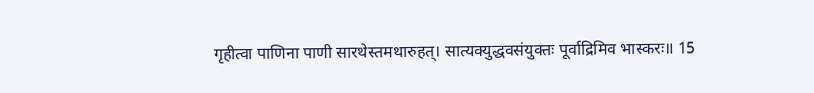गृहीत्वा पाणिना पाणी सारथेस्तमथारुहत्। सात्यक्युद्धवसंयुक्तः पूर्वाद्रिमिव भास्करः॥ 15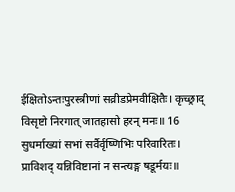ईक्षितोऽन्तःपुरस्त्रीणां सव्रीडप्रेमवीक्षितैः। कृच्छ्राद् विसृष्टो निरगात् जातहासो हरन् मनः॥ 16 सुधर्माख्यां सभां सर्वैर्वृष्णिभिः परिवारितः। प्राविशद् यन्निविष्टानां न सन्त्यङ्ग षडूर्मयः॥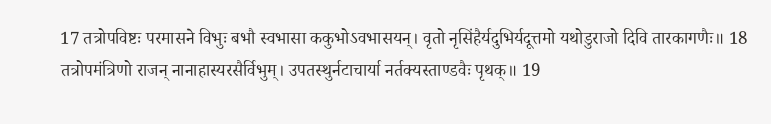17 तत्रोपविष्टः परमासने विभुः बभौ स्वभासा ककुभोऽवभासयन्। वृतो नृसिंहैर्यदुभिर्यदूत्तमो यथोडुराजो दिवि तारकागणैः॥ 18 तत्रोपमंत्रिणो राजन् नानाहास्यरसैर्विभुम्। उपतस्थुर्नटाचार्या नर्तक्यस्ताण्डवैः पृथक्॥ 19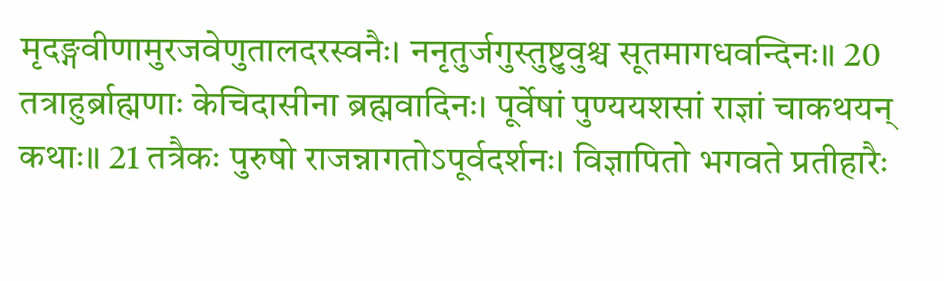मृदङ्गवीणामुरजवेणुतालदरस्वनैः। ननृतुर्जगुस्तुष्टुवुश्च सूतमागधवन्दिनः॥ 20 तत्राहुर्ब्राह्मणाः केचिदासीना ब्रह्मवादिनः। पूर्वेषां पुण्ययशसां राज्ञां चाकथयन् कथाः॥ 21 तत्रैकः पुरुषो राजन्नागतोऽपूर्वदर्शनः। विज्ञापितो भगवते प्रतीहारैः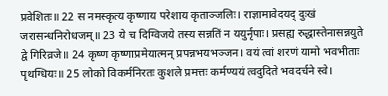प्रवेशितः॥ 22 स नमस्कृत्य कृष्णाय परेशाय कृताञ्जलिः। राज्ञामावेदयद् दुःखं जरासन्धनिरोधजम्॥ 23 ये च दिग्विजये तस्य सन्नतिं न ययुर्नृपाः। प्रसह्य रुद्धास्तेनासन्नयुते द्वे गिरिव्रजे॥ 24 कृष्ण कृष्णाप्रमेयात्मन् प्रपन्नभयभञ्जन। वयं त्वां शरणं यामो भवभीताः पृथग्धियः॥ 25 लोको विकर्मनिरतः कुशले प्रमत्तः कर्मण्ययं त्वदुदिते भवदर्चने स्वे।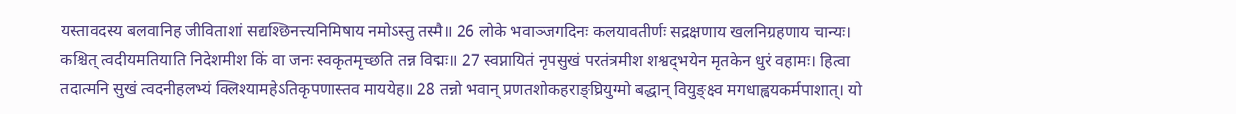यस्तावदस्य बलवानिह जीविताशां सद्यश्छिनत्त्यनिमिषाय नमोऽस्तु तस्मै॥ 26 लोके भवाञ्जगदिनः कलयावतीर्णः सद्रक्षणाय खलनिग्रहणाय चान्यः। कश्चित् त्वदीयमतियाति निदेशमीश किं वा जनः स्वकृतमृच्छति तन्न विद्मः॥ 27 स्वप्नायितं नृपसुखं परतंत्रमीश शश्वद्‌भयेन मृतकेन धुरं वहामः। हित्वा तदात्मनि सुखं त्वदनीहलभ्यं क्लिश्यामहेऽतिकृपणास्तव माययेह॥ 28 तन्नो भवान् प्रणतशोकहराङ्‌घ्रियुग्मो बद्धान् वियुङ्क्ष्व मगधाह्वयकर्मपाशात्। यो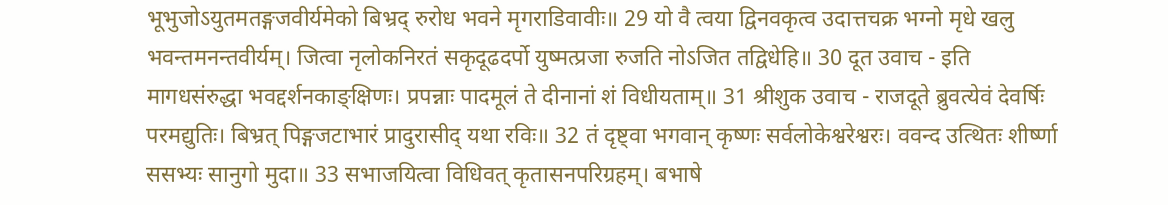भूभुजोऽयुतमतङ्गजवीर्यमेको बिभ्रद् रुरोध भवने मृगराडिवावीः॥ 29 यो वै त्वया द्विनवकृत्व उदात्तचक्र भग्नो मृधे खलु भवन्तमनन्तवीर्यम्। जित्वा नृलोकनिरतं सकृदूढदर्पो युष्मत्प्रजा रुजति नोऽजित तद्विधेहि॥ 30 दूत उवाच - इति मागधसंरुद्धा भवद्दर्शनकाङ्‌क्षिणः। प्रपन्नाः पादमूलं ते दीनानां शं विधीयताम्॥ 31 श्रीशुक उवाच - राजदूते ब्रुवत्येवं देवर्षिः परमद्युतिः। बिभ्रत् पिङ्गजटाभारं प्रादुरासीद् यथा रविः॥ 32 तं दृष्ट्वा भगवान् कृष्णः सर्वलोकेश्वरेश्वरः। ववन्द उत्थितः शीर्ष्णा ससभ्यः सानुगो मुदा॥ 33 सभाजयित्वा विधिवत् कृतासनपरिग्रहम्। बभाषे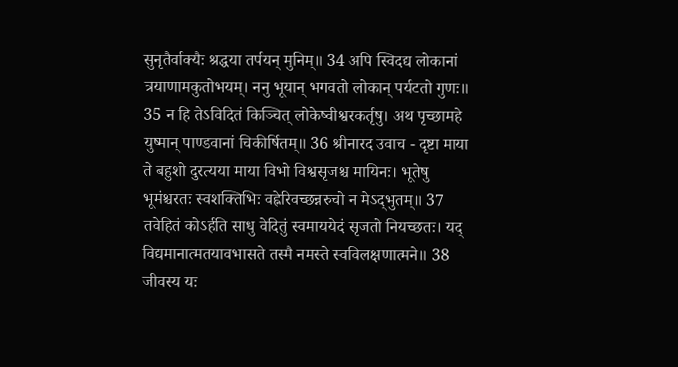सुनृतैर्वाक्यैः श्रद्धया तर्पयन् मुनिम्॥ 34 अपि स्विदद्य लोकानां त्रयाणामकुतोभयम्। ननु भूयान् भगवतो लोकान् पर्यटतो गुणः॥ 35 न हि तेऽविदितं किञ्चित् लोकेष्वीश्वरकर्तृषु। अथ पृच्छामहे युष्मान् पाण्डवानां चिकीर्षितम्॥ 36 श्रीनारद उवाच - दृष्टा माया ते बहुशो दुरत्यया माया विभो विश्वसृजश्च मायिनः। भूतेषु भूमंश्चरतः स्वशक्तिभिः वह्नेरिवच्छन्नरुचो न मेऽद्‌भुतम्॥ 37 तवेहितं कोऽर्हति साधु वेदितुं स्वमाययेदं सृजतो नियच्छतः। यद् विद्यमानात्मतयावभासते तस्मै नमस्ते स्वविलक्षणात्मने॥ 38 जीवस्य यः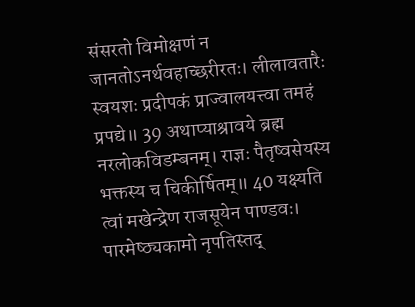संसरतो विमोक्षणं न जानतोऽनर्थवहाच्छरीरतः। लीलावतारैः स्वयशः प्रदीपकं प्राज्वालयत्त्वा तमहं प्रपद्ये॥ 39 अथाप्याश्रावये ब्रह्म नरलोकविडम्बनम्। राज्ञः पैतृष्वसेयस्य भक्तस्य च चिकीर्षितम्॥ 40 यक्ष्यति त्वां मखेन्द्रेण राजसूयेन पाण्डवः। पारमेष्ठ्यकामो नृपतिस्तद्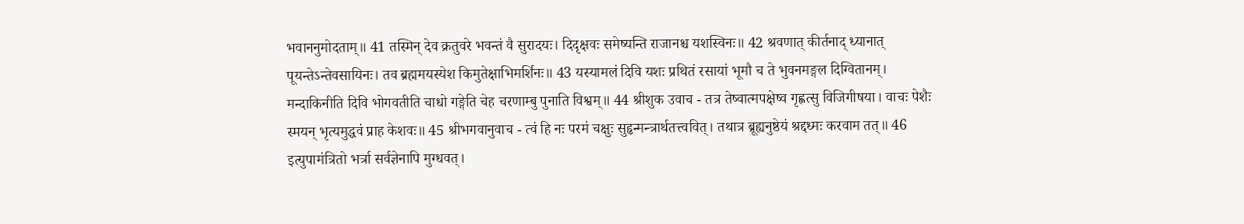भवाननुमोदताम्॥ 41 तस्मिन् देव क्रतुवरे भवन्तं वै सुरादयः। दिदृक्षवः समेष्यन्ति राजानश्च यशस्विनः॥ 42 श्रवणात् कीर्तनाद् ध्यानात् पूयन्तेऽन्तेवसायिनः। तव ब्रह्ममयस्येश किमुतेक्षाभिमर्शिनः॥ 43 यस्यामलं दिवि यशः प्रथितं रसायां भूमौ च ते भुवनमङ्गल दिग्वितानम्। मन्दाकिनीति दिवि भोगवतीति चाधो गङ्गेति चेह चरणाम्बु पुनाति विश्वम्॥ 44 श्रीशुक उवाच - तत्र तेष्वात्मपक्षेष्व गृह्णत्सु विजिगीषया। वाचः पेशैः स्मयन् भृत्यमुद्धवं प्राह केशवः॥ 45 श्रीभगवानुवाच - त्वं हि नः परमं चक्षुः सुहृन्मन्त्रार्थतत्त्ववित्। तथात्र ब्रूह्यनुष्ठेयं श्रद्दध्मः करवाम तत्॥ 46 इत्युपामंत्रितो भर्त्रा सर्वज्ञेनापि मुग्धवत्।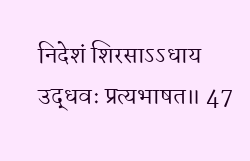निदेशं शिरसाऽऽधाय उद्धवः प्रत्यभाषत॥ 47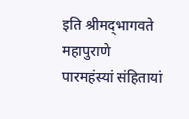इति श्रीमद्‍भागवते महापुराणे पारमहंस्यां संहितायां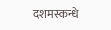दशमस्कन्धे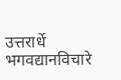उत्तरार्धे भगवद्यानविचारे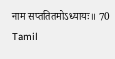नाम सप्ततितमोऽध्यायः॥ 70
Tamil